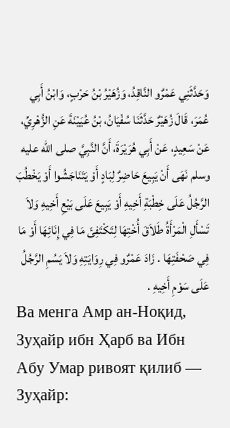وَحَدَّثَنِي عَمْرٌو النَّاقِدُ، وَزُهَيْرُ بْنُ حَرْبٍ، وَابْنُ أَبِي عُمَرَ، قَالَ زُهَيْرٌ حَدَّثَنَا سُفْيَانُ، بْنُ عُيَيْنَةَ عَنِ الزُّهْرِيِّ، عَنْ سَعِيدٍ، عَنْ أَبِي هُرَيْرَةَ، أَنَّ النَّبِيَّ صلى الله عليه وسلم نَهَى أَنْ يَبِيعَ حَاضِرٌ لِبَادٍ أَوْ يَتَنَاجَشُوا أَوْ يَخْطُبَ الرَّجُلُ عَلَى خِطْبَةِ أَخِيهِ أَوْ يَبِيعَ عَلَى بَيْعِ أَخِيهِ وَلاَ تَسْأَلِ الْمَرْأَةُ طَلاَقَ أُخْتِهَا لِتَكْتَفِئَ مَا فِي إِنَائِهَا أَوْ مَا فِي صَحْفَتِهَا . زَادَ عَمْرٌو فِي رِوَايَتِهِ وَلاَ يَسُمِ الرَّجُلُ عَلَى سَوْمِ أَخِيهِ .
Ва менга Амр ан-Ноқид, Зуҳайр ибн Ҳарб ва Ибн Абу Умар ривоят қилиб — Зуҳайр: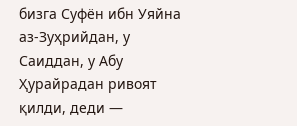бизга Суфён ибн Уяйна аз-Зуҳрийдан, у Саиддан, у Абу Ҳурайрадан ривоят қилди, деди —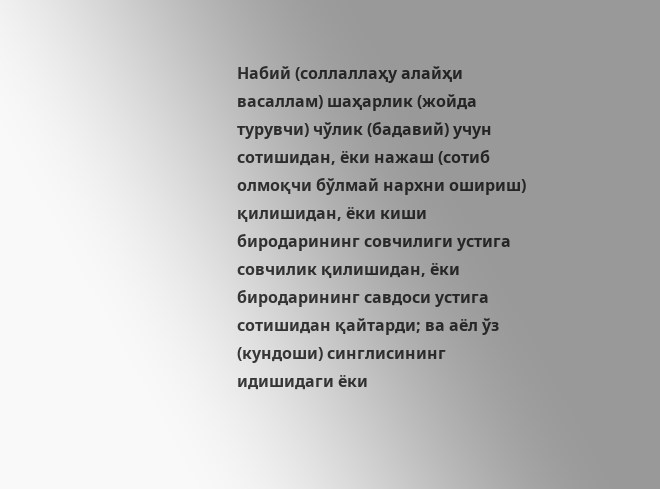Набий (соллаллаҳу алайҳи васаллам) шаҳарлик (жойда турувчи) чўлик (бадавий) учун сотишидан, ёки нажаш (сотиб олмоқчи бўлмай нархни ошириш) қилишидан, ёки киши биродарининг совчилиги устига совчилик қилишидан, ёки биродарининг савдоси устига сотишидан қайтарди; ва аёл ўз (кундоши) синглисининг идишидаги ёки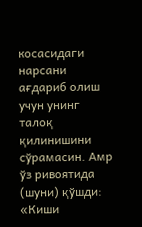косасидаги нарсани ағдариб олиш учун унинг талоқ қилинишини сўрамасин. Амр ўз ривоятида (шуни) қўшди: «Киши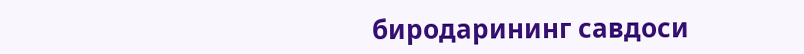биродарининг савдоси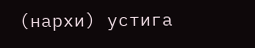(нархи) устига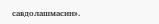савдолашмасин».